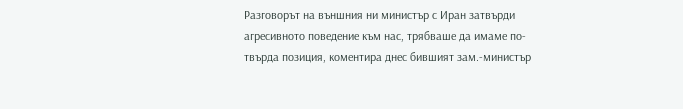Разговорът на външния ни министър с Иран затвърди агресивното поведение към нас, трябваше да имаме по-твърда позиция, коментира днес бившият зам.-министър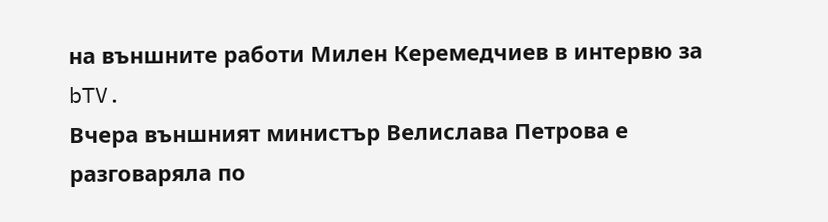на външните работи Милен Керемедчиев в интервю за bTV.
Вчера външният министър Велислава Петрова е разговаряла по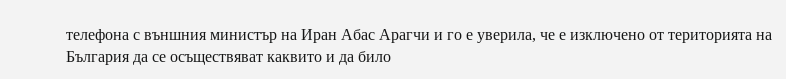телефона с външния министър на Иран Абас Арагчи и го е уверила, че е изключено от територията на България да се осъществяват каквито и да било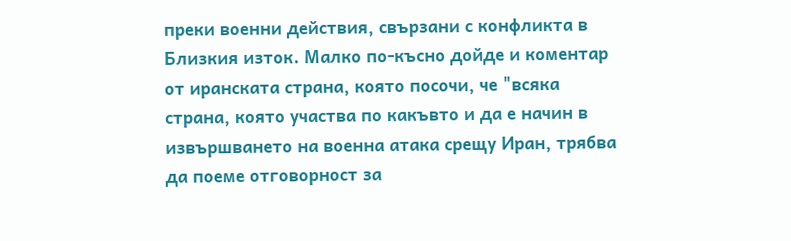преки военни действия, свързани с конфликта в Близкия изток. Малко по-късно дойде и коментар от иранската страна, която посочи, че "всяка страна, която участва по какъвто и да е начин в извършването на военна атака срещу Иран, трябва да поеме отговорност за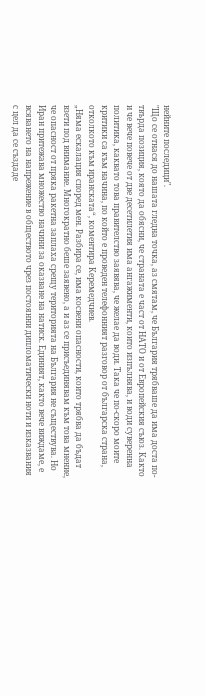нейните последици".
"Що се отнася до нашата гледна точка, аз смятам, че България трябваше да има доста по-твърда позиция, която да обясни, че страната е част от НАТО и от Европейския съюз. Както и че вече повече от две десетилетия има ангажименти, които изпълнява, и води суверенна политика, каквато това правителство заявява, че желае да води. Така че по-скоро моите критики са към начина, по който е проведен телефонният разговор от българска страна, отколкото към иранската“, коментира Керемедчиев.
„Няма ескалация според мен. Разбира се, има косвени опасности, които трябва да бъдат взети под внимание. Многократно беше заявено, а и аз се присъединявам към това мнение, че опасност от пряка ракетна заплаха срещу територията на България не съществува. Но Иран притежава множество начини за оказване на натиск. Единият, както вече виждаме, е всяването на напрежение в обществото чрез постоянни дипломатически ноти и изказвания с цел да се създаде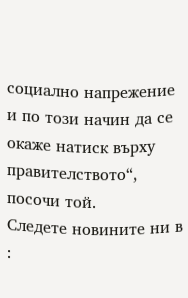социално напрежение и по този начин да се окаже натиск върху правителството“, посочи той.
Следете новините ни в :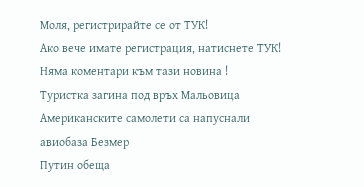Моля, регистрирайте се от TУК!
Ако вече имате регистрация, натиснете ТУК!
Няма коментари към тази новина !
Туристка загина под връх Мальовица
Американските самолети са напуснали авиобаза Безмер
Путин обеща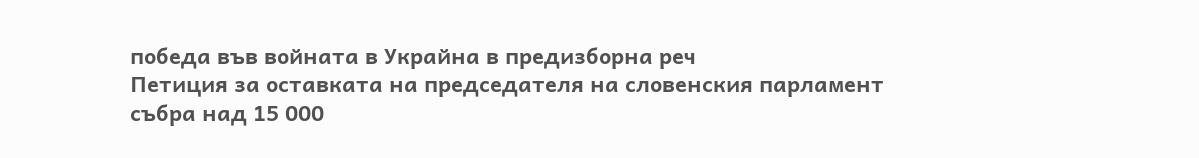победа във войната в Украйна в предизборна реч
Петиция за оставката на председателя на словенския парламент събра над 15 000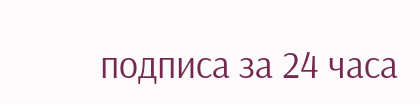подписа за 24 часа